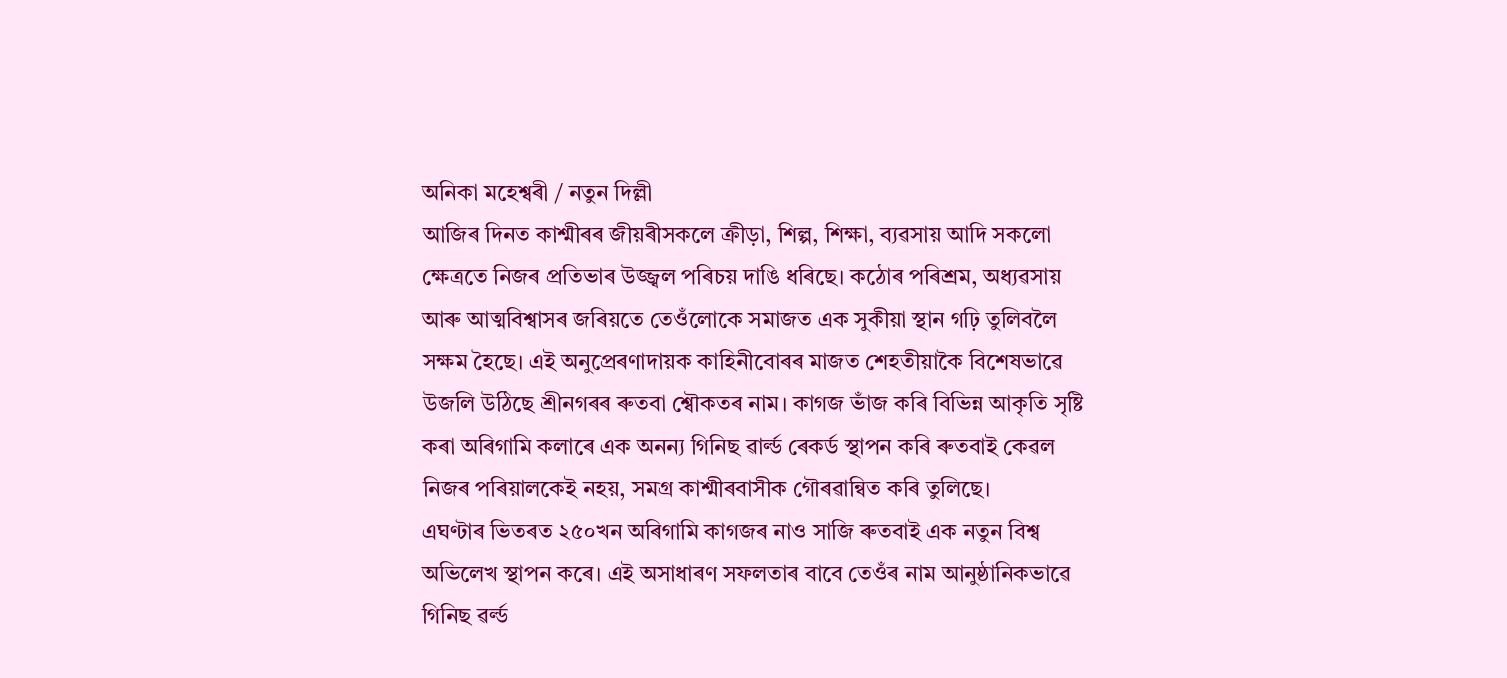অনিকা মহেশ্বৰী / নতুন দিল্লী
আজিৰ দিনত কাশ্মীৰৰ জীয়ৰীসকলে ক্ৰীড়া, শিল্প, শিক্ষা, ব্যৱসায় আদি সকলো ক্ষেত্ৰতে নিজৰ প্ৰতিভাৰ উজ্জ্বল পৰিচয় দাঙি ধৰিছে। কঠোৰ পৰিশ্ৰম, অধ্যৱসায় আৰু আত্মবিশ্বাসৰ জৰিয়তে তেওঁলোকে সমাজত এক সুকীয়া স্থান গঢ়ি তুলিবলৈ সক্ষম হৈছে। এই অনুপ্ৰেৰণাদায়ক কাহিনীবোৰৰ মাজত শেহতীয়াকৈ বিশেষভাৱে উজলি উঠিছে শ্ৰীনগৰৰ ৰুতবা শ্বৌকতৰ নাম। কাগজ ভাঁজ কৰি বিভিন্ন আকৃতি সৃষ্টি কৰা অৰিগামি কলাৰে এক অনন্য গিনিছ ৱাৰ্ল্ড ৰেকৰ্ড স্থাপন কৰি ৰুতবাই কেৱল নিজৰ পৰিয়ালকেই নহয়, সমগ্ৰ কাশ্মীৰবাসীক গৌৰৱান্বিত কৰি তুলিছে।
এঘণ্টাৰ ভিতৰত ২৫০খন অৰিগামি কাগজৰ নাও সাজি ৰুতবাই এক নতুন বিশ্ব অভিলেখ স্থাপন কৰে। এই অসাধাৰণ সফলতাৰ বাবে তেওঁৰ নাম আনুষ্ঠানিকভাৱে গিনিছ ৱৰ্ল্ড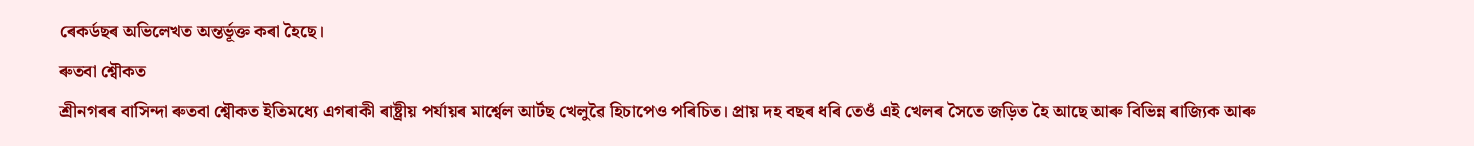ৰেকৰ্ডছৰ অভিলেখত অন্তৰ্ভূক্ত কৰা হৈছে।
ৰুতবা শ্বৌকত
শ্ৰীনগৰৰ বাসিন্দা ৰুতবা শ্বৌকত ইতিমধ্যে এগৰাকী ৰাষ্ট্ৰীয় পৰ্যায়ৰ মাৰ্শ্বেল আৰ্টছ খেলুৱৈ হিচাপেও পৰিচিত। প্ৰায় দহ বছৰ ধৰি তেওঁ এই খেলৰ সৈতে জড়িত হৈ আছে আৰু বিভিন্ন ৰাজ্যিক আৰু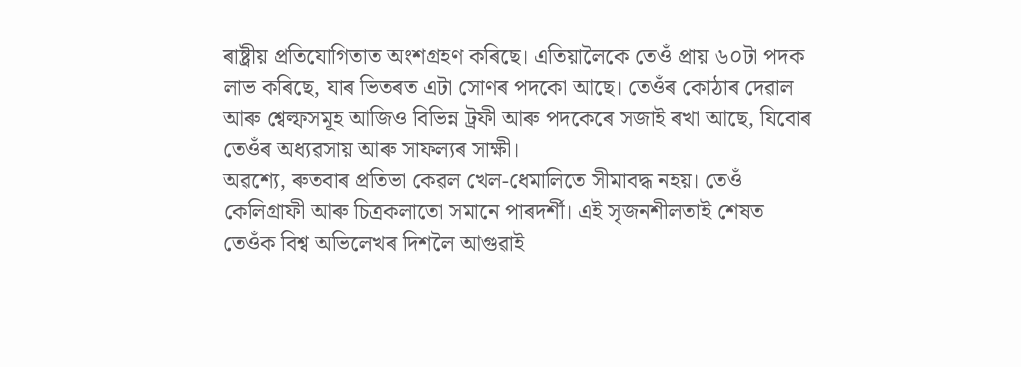ৰাষ্ট্ৰীয় প্ৰতিযোগিতাত অংশগ্ৰহণ কৰিছে। এতিয়ালৈকে তেওঁ প্ৰায় ৬০টা পদক লাভ কৰিছে, যাৰ ভিতৰত এটা সোণৰ পদকো আছে। তেওঁৰ কোঠাৰ দেৱাল আৰু শ্ৱেল্ফসমূহ আজিও বিভিন্ন ট্ৰফী আৰু পদকেৰে সজাই ৰখা আছে, যিবোৰ তেওঁৰ অধ্যৱসায় আৰু সাফল্যৰ সাক্ষী।
অৱশ্যে, ৰুতবাৰ প্ৰতিভা কেৱল খেল-ধেমালিতে সীমাবদ্ধ নহয়। তেওঁ কেলিগ্ৰাফী আৰু চিত্ৰকলাতো সমানে পাৰদৰ্শী। এই সৃজনশীলতাই শেষত তেওঁক বিশ্ব অভিলেখৰ দিশলৈ আগুৱাই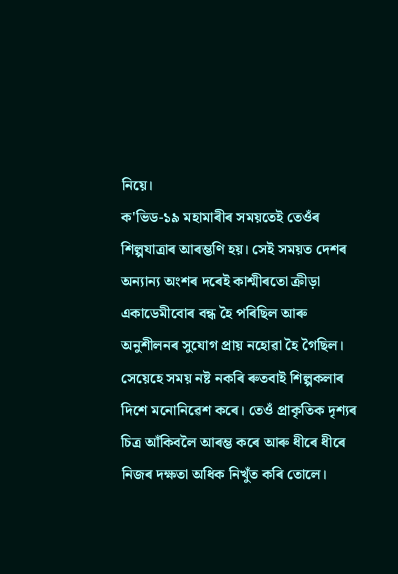নিয়ে।
ক'ভিড-১৯ মহামাৰীৰ সময়তেই তেওঁৰ শিল্পযাত্ৰাৰ আৰম্ভণি হয়। সেই সময়ত দেশৰ অন্যান্য অংশৰ দৰেই কাশ্মীৰতো ক্ৰীড়া একাডেমীবোৰ বন্ধ হৈ পৰিছিল আৰু অনুশীলনৰ সুযোগ প্ৰায় নহোৱা হৈ গৈছিল। সেয়েহে সময় নষ্ট নকৰি ৰুতবাই শিল্পকলাৰ দিশে মনোনিৱেশ কৰে। তেওঁ প্ৰাকৃতিক দৃশ্যৰ চিত্ৰ আঁকিবলৈ আৰম্ভ কৰে আৰু ধীৰে ধীৰে নিজৰ দক্ষতা অধিক নিখুঁত কৰি তোলে।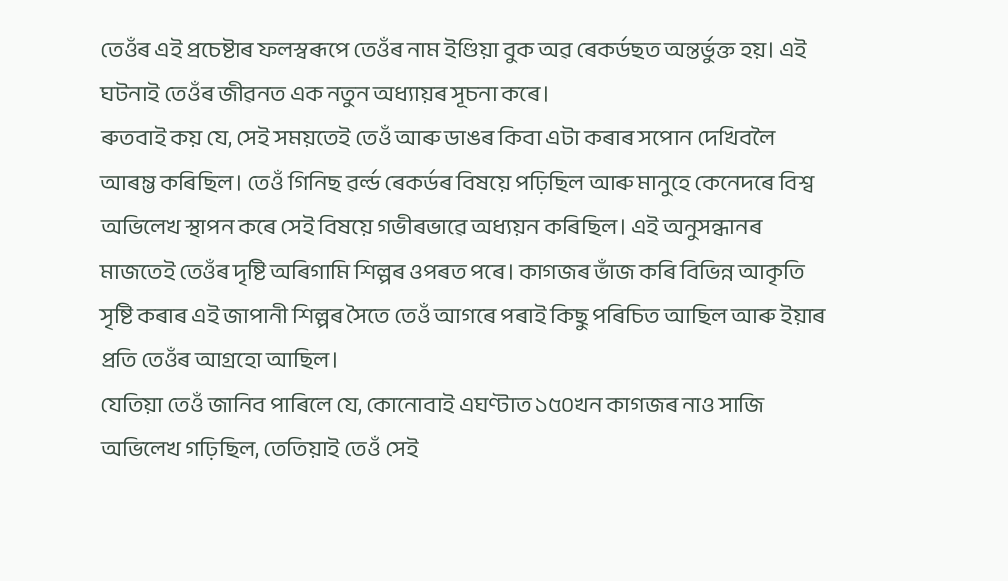তেওঁৰ এই প্ৰচেষ্টাৰ ফলস্বৰূপে তেওঁৰ নাম ইণ্ডিয়া বুক অৱ ৰেকৰ্ডছত অন্তৰ্ভুক্ত হয়। এই ঘটনাই তেওঁৰ জীৱনত এক নতুন অধ্যায়ৰ সূচনা কৰে।
ৰুতবাই কয় যে, সেই সময়তেই তেওঁ আৰু ডাঙৰ কিবা এটা কৰাৰ সপোন দেখিবলৈ আৰম্ভ কৰিছিল। তেওঁ গিনিছ ৱৰ্ল্ড ৰেকৰ্ডৰ বিষয়ে পঢ়িছিল আৰু মানুহে কেনেদৰে বিশ্ব অভিলেখ স্থাপন কৰে সেই বিষয়ে গভীৰভাৱে অধ্যয়ন কৰিছিল। এই অনুসন্ধানৰ মাজতেই তেওঁৰ দৃষ্টি অৰিগামি শিল্পৰ ওপৰত পৰে। কাগজৰ ভাঁজ কৰি বিভিন্ন আকৃতি সৃষ্টি কৰাৰ এই জাপানী শিল্পৰ সৈতে তেওঁ আগৰে পৰাই কিছু পৰিচিত আছিল আৰু ইয়াৰ প্ৰতি তেওঁৰ আগ্ৰহো আছিল।
যেতিয়া তেওঁ জানিব পাৰিলে যে, কোনোবাই এঘণ্টাত ১৫০খন কাগজৰ নাও সাজি অভিলেখ গঢ়িছিল, তেতিয়াই তেওঁ সেই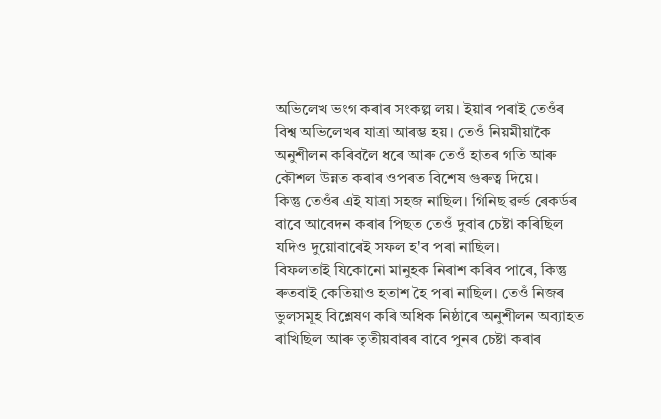অভিলেখ ভংগ কৰাৰ সংকল্প লয়। ইয়াৰ পৰাই তেওঁৰ বিশ্ব অভিলেখৰ যাত্ৰা আৰম্ভ হয়। তেওঁ নিয়মীয়াকৈ অনুশীলন কৰিবলৈ ধৰে আৰু তেওঁ হাতৰ গতি আৰু কৌশল উন্নত কৰাৰ ওপৰত বিশেষ গুৰুত্ব দিয়ে।
কিন্তু তেওঁৰ এই যাত্ৰা সহজ নাছিল। গিনিছ ৱৰ্ল্ড ৰেকৰ্ডৰ বাবে আবেদন কৰাৰ পিছত তেওঁ দুবাৰ চেষ্টা কৰিছিল যদিও দুয়োবাৰেই সফল হ'ব পৰা নাছিল।
বিফলতাই যিকোনো মানুহক নিৰাশ কৰিব পাৰে, কিন্তু ৰুতবাই কেতিয়াও হতাশ হৈ পৰা নাছিল। তেওঁ নিজৰ ভুলসমূহ বিশ্লেষণ কৰি অধিক নিষ্ঠাৰে অনুশীলন অব্যাহত ৰাখিছিল আৰু তৃতীয়বাৰৰ বাবে পুনৰ চেষ্টা কৰাৰ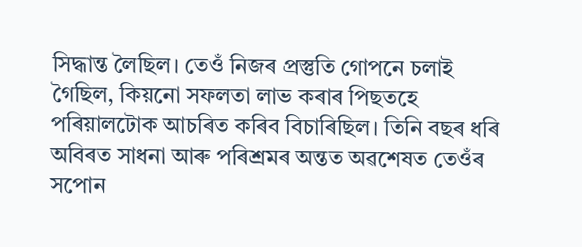সিদ্ধান্ত লৈছিল। তেওঁ নিজৰ প্ৰস্তুতি গোপনে চলাই গৈছিল, কিয়নো সফলতা লাভ কৰাৰ পিছতহে পৰিয়ালটোক আচৰিত কৰিব বিচাৰিছিল। তিনি বছৰ ধৰি অবিৰত সাধনা আৰু পৰিশ্ৰমৰ অন্তত অৱশেষত তেওঁৰ সপোন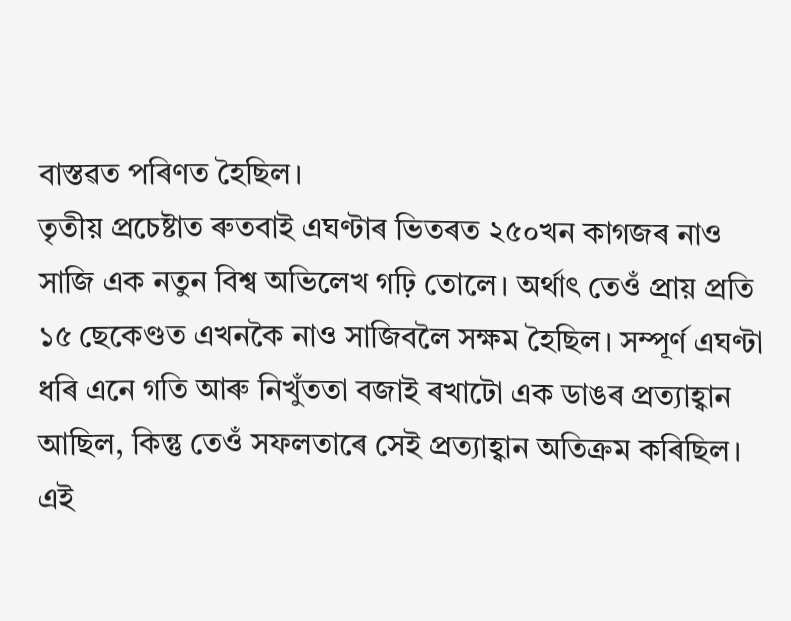বাস্তৱত পৰিণত হৈছিল।
তৃতীয় প্ৰচেষ্টাত ৰুতবাই এঘণ্টাৰ ভিতৰত ২৫০খন কাগজৰ নাও সাজি এক নতুন বিশ্ব অভিলেখ গঢ়ি তোলে। অৰ্থাৎ তেওঁ প্ৰায় প্ৰতি ১৫ ছেকেণ্ডত এখনকৈ নাও সাজিবলৈ সক্ষম হৈছিল। সম্পূৰ্ণ এঘণ্টা ধৰি এনে গতি আৰু নিখুঁততা বজাই ৰখাটো এক ডাঙৰ প্ৰত্যাহ্বান আছিল, কিন্তু তেওঁ সফলতাৰে সেই প্ৰত্যাহ্বান অতিক্ৰম কৰিছিল।
এই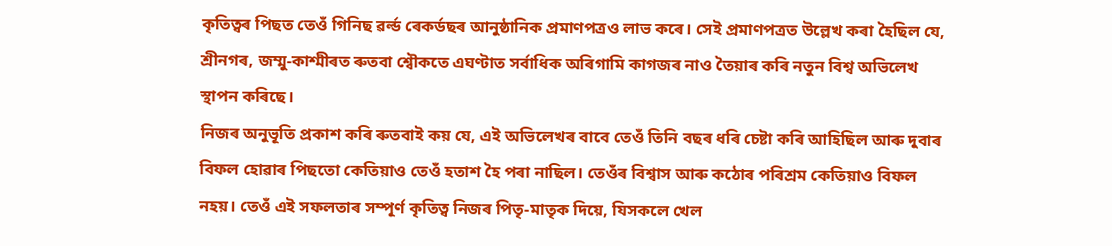কৃতিত্বৰ পিছত তেওঁ গিনিছ ৱৰ্ল্ড ৰেকৰ্ডছৰ আনুষ্ঠানিক প্ৰমাণপত্ৰও লাভ কৰে। সেই প্ৰমাণপত্ৰত উল্লেখ কৰা হৈছিল যে, শ্ৰীনগৰ, জম্মু-কাশ্মীৰত ৰুতবা শ্বৌকতে এঘণ্টাত সৰ্বাধিক অৰিগামি কাগজৰ নাও তৈয়াৰ কৰি নতুন বিশ্ব অভিলেখ স্থাপন কৰিছে।
নিজৰ অনুভূতি প্ৰকাশ কৰি ৰুতবাই কয় যে, এই অভিলেখৰ বাবে তেওঁ তিনি বছৰ ধৰি চেষ্টা কৰি আহিছিল আৰু দুবাৰ বিফল হোৱাৰ পিছতো কেতিয়াও তেওঁ হতাশ হৈ পৰা নাছিল। তেওঁৰ বিশ্বাস আৰু কঠোৰ পৰিশ্ৰম কেতিয়াও বিফল নহয়। তেওঁ এই সফলতাৰ সম্পূৰ্ণ কৃতিত্ব নিজৰ পিতৃ-মাতৃক দিয়ে, যিসকলে খেল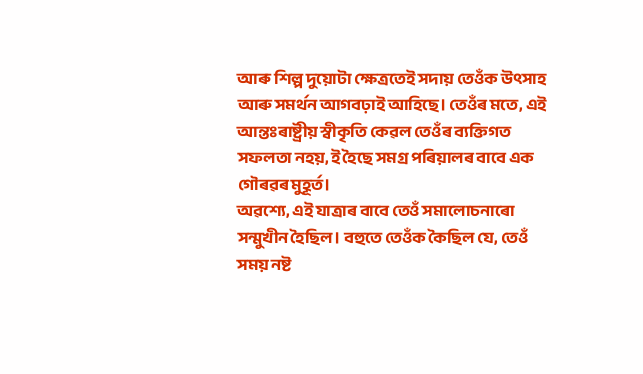আৰু শিল্প দুয়োটা ক্ষেত্ৰতেই সদায় তেওঁক উৎসাহ আৰু সমৰ্থন আগবঢ়াই আহিছে। তেওঁৰ মতে, এই আন্তঃৰাষ্ট্ৰীয় স্বীকৃতি কেৱল তেওঁৰ ব্যক্তিগত সফলতা নহয়, ই হৈছে সমগ্ৰ পৰিয়ালৰ বাবে এক গৌৰৱৰ মুহূৰ্ত।
অৱশ্যে, এই যাত্ৰাৰ বাবে তেওঁ সমালোচনাৰো সন্মুখীন হৈছিল। বহুতে তেওঁক কৈছিল যে, তেওঁ সময় নষ্ট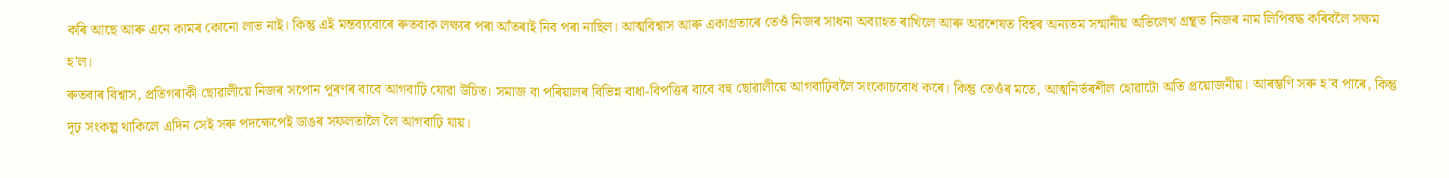কৰি আছে আৰু এনে কামৰ কোনো লাভ নাই। কিন্তু এই মন্তব্যবোৰে ৰুতবাক লক্ষ্যৰ পৰা আঁতৰাই নিব পৰা নাছিল। আত্মবিশ্বাস আৰু একাগ্ৰতাৰে তেওঁ নিজৰ সাধনা অব্যাহত ৰাখিলে আৰু অৱশেষত বিশ্বৰ অন্যতম সন্মানীয় অভিলেখ গ্ৰন্থত নিজৰ নাম লিপিবদ্ধ কৰিবলৈ সক্ষম হ'ল।
ৰুতবাৰ বিশ্বাস, প্ৰতিগৰাকী ছোৱালীয়ে নিজৰ সপোন পূৰণৰ বাবে আগবাঢ়ি যোৱা উচিত। সমাজ বা পৰিয়ালৰ বিভিন্ন বাধা-বিপত্তিৰ বাবে বহু ছোৱালীয়ে আগবাঢ়িবলৈ সংকোচবোধ কৰে। কিন্তু তেওঁৰ মতে, আত্মনিৰ্ভৰশীল হোৱাটো অতি প্ৰয়োজনীয়। আৰম্ভণি সৰু হ'ব পাৰে, কিন্তু দৃঢ় সংকল্প থাকিলে এদিন সেই সৰু পদক্ষেপেই ডাঙৰ সফলতালৈ লৈ আগবাঢ়ি যায়।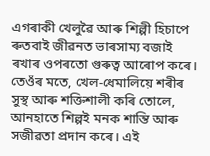এগৰাকী খেলুৱৈ আৰু শিল্পী হিচাপে ৰুতবাই জীৱনত ভাৰসাম্য বজাই ৰখাৰ ওপৰতো গুৰুত্ব আৰোপ কৰে। তেওঁৰ মতে, খেল-ধেমালিয়ে শৰীৰ সুস্থ আৰু শক্তিশালী কৰি তোলে, আনহাতে শিল্পই মনক শান্তি আৰু সজীৱতা প্ৰদান কৰে। এই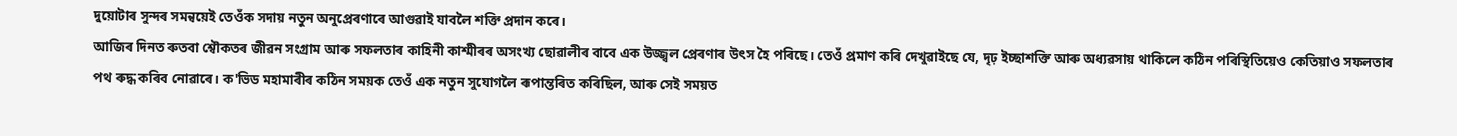দুয়োটাৰ সুন্দৰ সমন্বয়েই তেওঁক সদায় নতুন অনুপ্ৰেৰণাৰে আগুৱাই যাবলৈ শক্তি প্ৰদান কৰে।
আজিৰ দিনত ৰুতবা শ্বৌকতৰ জীৱন সংগ্ৰাম আৰু সফলতাৰ কাহিনী কাশ্মীৰৰ অসংখ্য ছোৱালীৰ বাবে এক উজ্জ্বল প্ৰেৰণাৰ উৎস হৈ পৰিছে। তেওঁ প্ৰমাণ কৰি দেখুৱাইছে যে, দৃঢ় ইচ্ছাশক্তি আৰু অধ্যৱসায় থাকিলে কঠিন পৰিস্থিতিয়েও কেতিয়াও সফলতাৰ পথ ৰুদ্ধ কৰিব নোৱাৰে। ক'ভিড মহামাৰীৰ কঠিন সময়ক তেওঁ এক নতুন সুযোগলৈ ৰূপান্তৰিত কৰিছিল, আৰু সেই সময়ত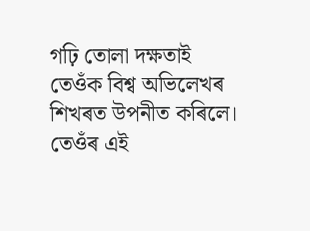গঢ়ি তোলা দক্ষতাই তেওঁক বিশ্ব অভিলেখৰ শিখৰত উপনীত কৰিলে।
তেওঁৰ এই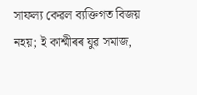সাফল্য কেৱল ব্যক্তিগত বিজয় নহয়; ই কাশ্মীৰৰ যুৱ সমাজ,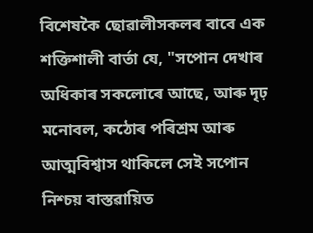বিশেষকৈ ছোৱালীসকলৰ বাবে এক শক্তিশালী বাৰ্তা যে, "সপোন দেখাৰ অধিকাৰ সকলোৰে আছে, আৰু দৃঢ় মনোবল, কঠোৰ পৰিশ্ৰম আৰু আত্মবিশ্বাস থাকিলে সেই সপোন নিশ্চয় বাস্তৱায়িত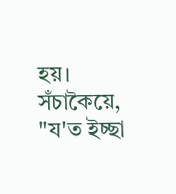হয়। সঁচাকৈয়ে, "য'ত ইচ্ছা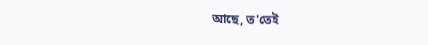আছে, ত'তেই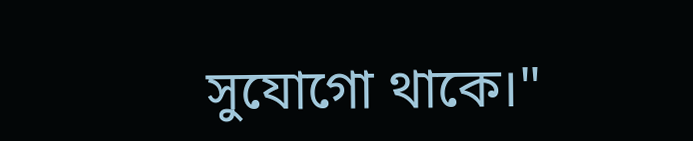সুযোগো থাকে।"